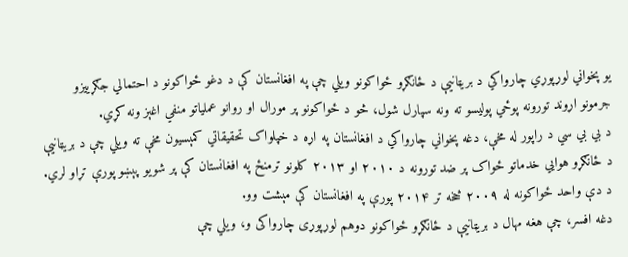یو پخواني لوړپوړي چارواکي د بریټانیې د ځانګړو ځواکونو ویلي چې په افغانستان کې د دغو ځواکونو د احتمالي جګړییزو جرمونو اړوند تورونه پوځي پولیسو ته ونه سپارل شول، څو د ځواکونو پر مورال او روانو عملیاتو منفي اغېز ونه کړي.
د بي بي سي د راپور له مخې، دغه پخواني چارواکي د افغانستان په اړه د خپلواک تحقیقاتي کمېسیون مخې ته ویلي چې د بریټانیې د ځانګړو هوايي خدماتو ځواک پر ضد تورونه د ۲۰۱۰ او ۲۰۱۳ کلونو ترمنځ په افغانستان کې پر شویو پېښو پورې تړاو لري. د دې واحد ځواکونه له ۲۰۰۹ څخه تر ۲۰۱۴ پورې په افغانستان کې مېشت وو.
دغه افسر، چې هغه مهال د بریټانیې د ځانګړو ځواکونو دوهم لوړپوړی چارواکی و، ویلي چې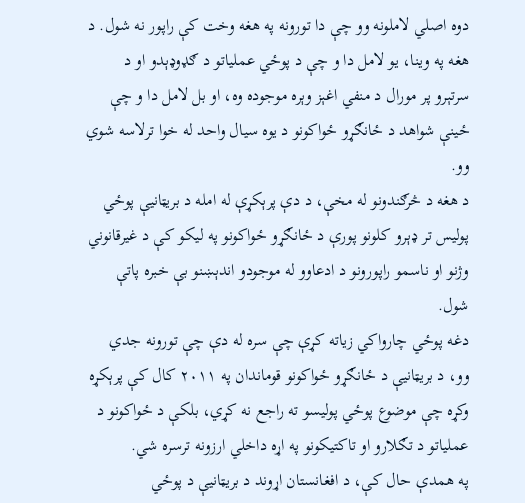دوه اصلي لاملونه وو چې دا تورونه په هغه وخت کې راپور نه شول. د هغه په وینا، یو لامل دا و چې د پوځي عملیاتو د ګډوډېدو او د سرتېرو پر مورال د منفي اغېز وېره موجوده وه، او بل لامل دا و چې ځینې شواهد د ځانګړو ځواکونو د یوه سیال واحد له خوا ترلاسه شوي وو.
د هغه د څرګندونو له مخې، د دې پرېکړې له امله د بریټانیې پوځي پولیس تر ډېرو کلونو پورې د ځانګړو ځواکونو په لیکو کې د غیرقانوني وژنو او ناسمو راپورونو د ادعاوو له موجودو اندېښنو بې خبره پاتې شول.
دغه پوځي چارواکي زیاته کړې چې سره له دې چې تورونه جدي وو، د بریټانیې د ځانګړو ځواکونو قوماندان په ۲۰۱۱ کال کې پرېکړه وکړه چې موضوع پوځي پولیسو ته راجع نه کړي، بلکې د ځواکونو د عملیاتو د تګلارو او تاکتیکونو په اړه داخلي ارزونه ترسره شي.
په همدې حال کې، د افغانستان اړوند د بریټانیې د پوځي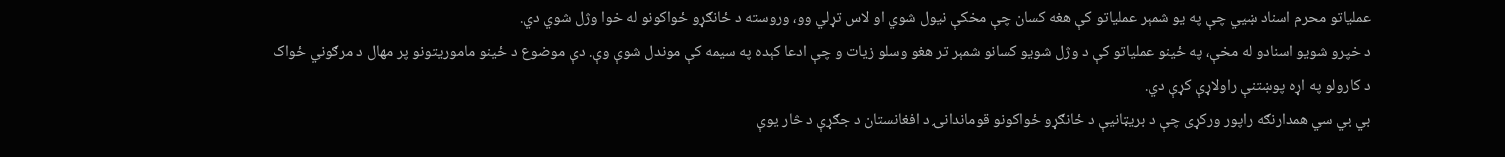عملیاتو محرم اسناد ښيي چې په یو شمېر عملیاتو کې هغه کسان چې مخکې نیول شوي او لاس تړلي وو، وروسته د ځانګړو ځواکونو له خوا وژل شوي دي.
د خپرو شویو اسنادو له مخې، په ځینو عملیاتو کې د وژل شویو کسانو شمېر تر هغو وسلو زیات و چې ادعا کېده په سیمه کې موندل شوې وې. دې موضوع د ځینو ماموریتونو پر مهال د مرګوني ځواک د کارولو په اړه پوښتنې راولاړې کړې دي.
بي بي سي همدارنګه راپور ورکړی چې د بریټانیې د ځانګړو ځواکونو قوماندانۍ د افغانستان د جګړې د څار یوې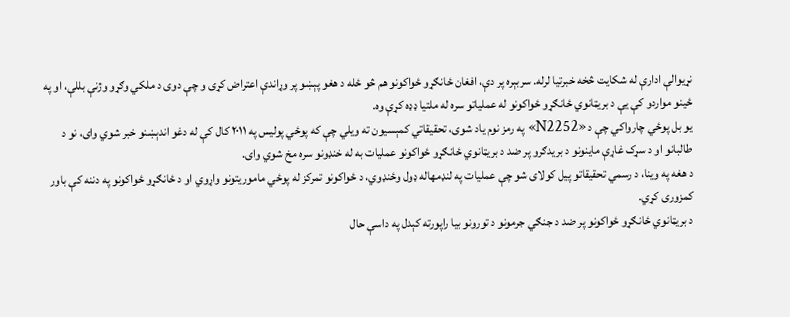نړیوالې ادارې له شکایت څخه خبرتیا لرله. سربېره پر دې، افغان ځانګړو ځواکونو هم څو ځله د هغو پېښو پر وړاندې اعتراض کړی و چې دوی د ملکي وګړو وژنې بللې، او په ځینو مواردو کې یې د بریټانوي ځانګړو ځواکونو له عملیاتو سره له ملتیا ډډه کړې وه.
یو بل پوځي چارواکي چې د «N2252» په رمز نوم یاد شوی، تحقیقاتي کمېسیون ته ویلي چې که پوځي پولیس په ۲۰۱۱ کال کې له دغو اندېښنو خبر شوي وای، نو د طالبانو او د سړک غاړې ماینونو د بریدګرو پر ضد د بریټانوي ځانګړو ځواکونو عملیات به له خنډونو سره مخ شوي وای.
د هغه په وینا، د رسمي تحقیقاتو پیل کولای شو چې عملیات په لنډمهاله ډول وځنډوي، د ځواکونو تمرکز له پوځي ماموریتونو واړوي او د ځانګړو ځواکونو په دننه کې باور کمزوری کړي.
د بریټانوي ځانګړو ځواکونو پر ضد د جنګي جرمونو د تورونو بیا راپورته کېدل په داسې حال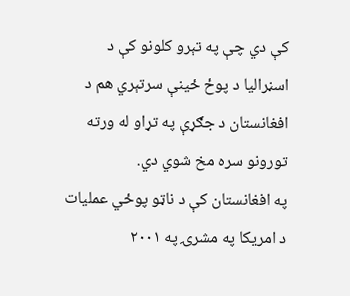کې دي چې په تېرو کلونو کې د اسڼرالیا د پوځ ځینې سرتېري هم د افغانستان د جګړې په تړاو له ورته تورونو سره مخ شوي دي.
په افغانستان کې د ناټو پوځي عملیات د امریکا په مشرۍ په ۲۰۰۱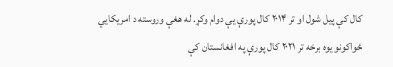کال کې پیل شول او تر ۲۰۱۴ کال پورې یې دوام وکړ. له هغې وروسته د امریکايي ځواکونو یوه برخه تر ۲۰۲۱ کال پورې په افغانستان کې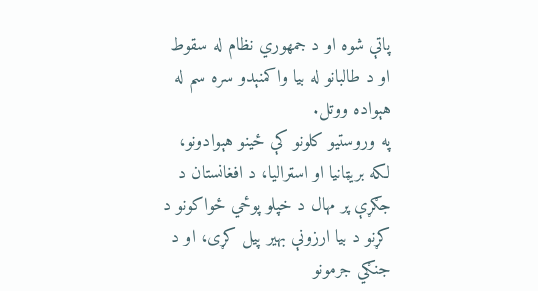پاتې شوه او د جمهوري نظام له سقوط او د طالبانو له بیا واکمنېدو سره سم له هېواده ووتل.
په وروستیو کلونو کې ځینو هېوادونو، لکه بریټانیا او اسټرالیا، د افغانستان د جګړې پر مهال د خپلو پوځي ځواکونو د کړنو د بیا ارزونې بهیر پیل کړی، او د جنګي جرمونو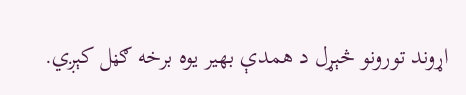اړوند تورونو څېړل د همدې بهیر یوه برخه ګڼل کېږي.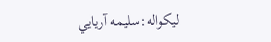لیکواله:سلیمه آریایي